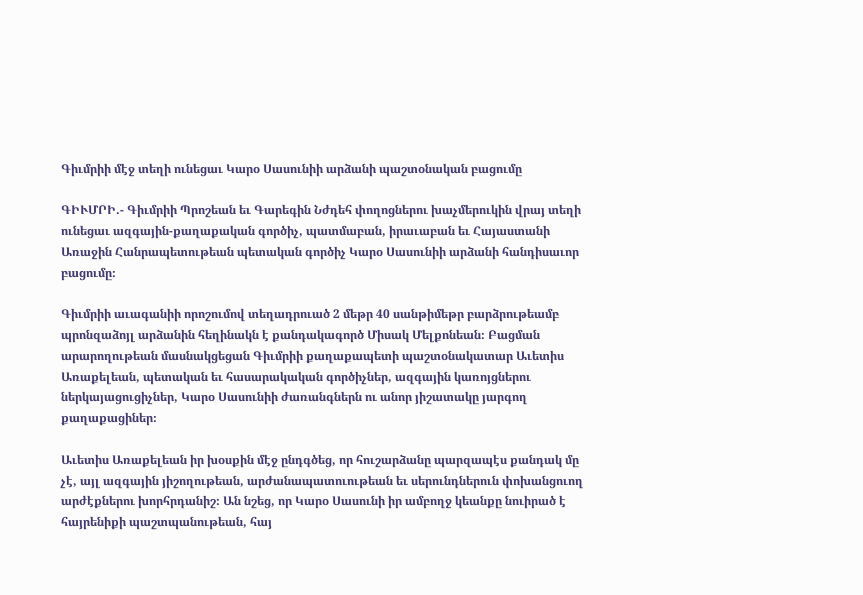Գիւմրիի մէջ տեղի ունեցաւ Կարօ Սասունիի արձանի պաշտօնական բացումը

ԳԻՒՄՐԻ.- Գիւմրիի Պրոշեան եւ Գարեգին Նժդեհ փողոցներու խաչմերուկին վրայ տեղի ունեցաւ ազգային-քաղաքական գործիչ, պատմաբան, իրաւաբան եւ Հայաստանի Առաջին Հանրապետութեան պետական գործիչ Կարօ Սասունիի արձանի հանդիսաւոր բացումը։

Գիւմրիի աւագանիի որոշումով տեղադրուած 2 մեթր 40 սանթիմեթր բարձրութեամբ պրոնզաձոյլ արձանին հեղինակն է քանդակագործ Միսակ Մելքոնեան։ Բացման արարողութեան մասնակցեցան Գիւմրիի քաղաքապետի պաշտօնակատար Աւետիս Առաքելեան, պետական եւ հասարակական գործիչներ, ազգային կառոյցներու ներկայացուցիչներ, Կարօ Սասունիի ժառանգներն ու անոր յիշատակը յարգող քաղաքացիներ։

Աւետիս Առաքելեան իր խօսքին մէջ ընդգծեց, որ հուշարձանը պարզապէս քանդակ մը չէ, այլ ազգային յիշողութեան, արժանապատուութեան եւ սերունդներուն փոխանցուող արժէքներու խորհրդանիշ։ Ան նշեց, որ Կարօ Սասունի իր ամբողջ կեանքը նուիրած է հայրենիքի պաշտպանութեան, հայ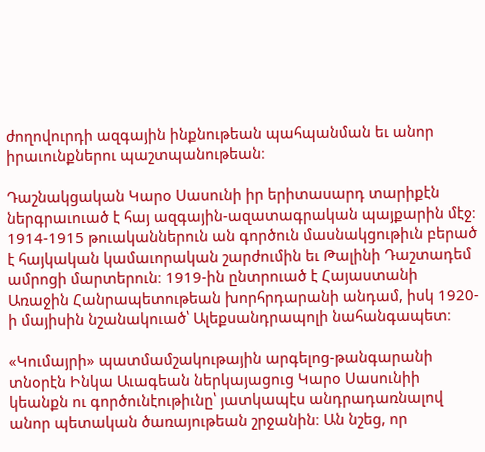ժողովուրդի ազգային ինքնութեան պահպանման եւ անոր իրաւունքներու պաշտպանութեան։

Դաշնակցական Կարօ Սասունի իր երիտասարդ տարիքէն ներգրաւուած է հայ ազգային-ազատագրական պայքարին մէջ։ 1914-1915 թուականներուն ան գործուն մասնակցութիւն բերած է հայկական կամաւորական շարժումին եւ Թալինի Դաշտադեմ ամրոցի մարտերուն։ 1919-ին ընտրուած է Հայաստանի Առաջին Հանրապետութեան խորհրդարանի անդամ, իսկ 1920-ի մայիսին նշանակուած՝ Ալեքսանդրապոլի նահանգապետ։

«Կումայրի» պատմամշակութային արգելոց-թանգարանի տնօրէն Ինկա Աւագեան ներկայացուց Կարօ Սասունիի կեանքն ու գործունէութիւնը՝ յատկապէս անդրադառնալով անոր պետական ծառայութեան շրջանին։ Ան նշեց, որ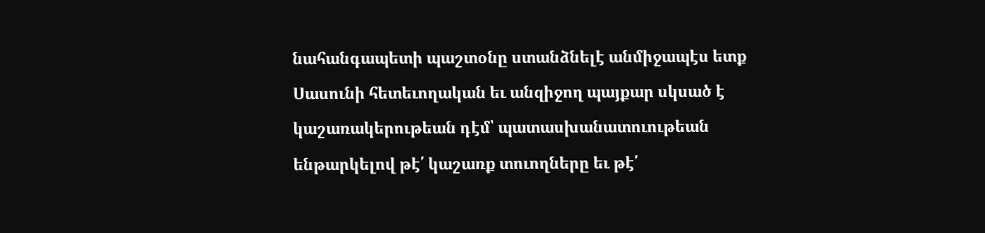նահանգապետի պաշտօնը ստանձնելէ անմիջապէս ետք Սասունի հետեւողական եւ անզիջող պայքար սկսած է կաշառակերութեան դէմ՝ պատասխանատուութեան ենթարկելով թէ՛ կաշառք տուողները եւ թէ՛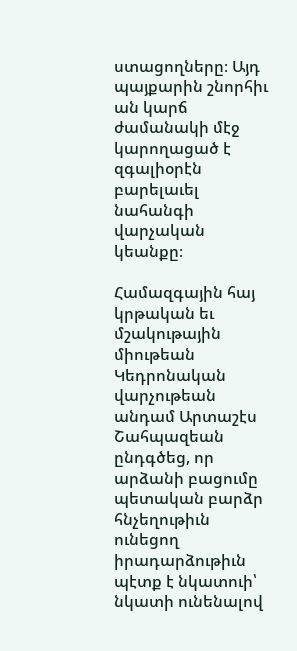ստացողները։ Այդ պայքարին շնորհիւ ան կարճ ժամանակի մէջ կարողացած է զգալիօրէն բարելաւել նահանգի վարչական կեանքը։

Համազգային հայ կրթական եւ մշակութային միութեան Կեդրոնական վարչութեան անդամ Արտաշէս Շահպազեան ընդգծեց, որ արձանի բացումը պետական բարձր հնչեղութիւն ունեցող իրադարձութիւն պէտք է նկատուի՝ նկատի ունենալով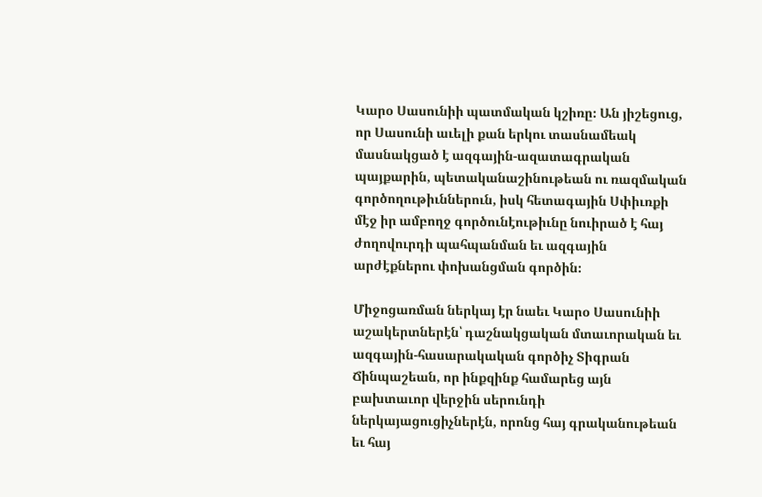Կարօ Սասունիի պատմական կշիռը։ Ան յիշեցուց, որ Սասունի աւելի քան երկու տասնամեակ մասնակցած է ազգային-ազատագրական պայքարին, պետականաշինութեան ու ռազմական գործողութիւններուն, իսկ հետագային Սփիւռքի մէջ իր ամբողջ գործունէութիւնը նուիրած է հայ ժողովուրդի պահպանման եւ ազգային արժէքներու փոխանցման գործին։

Միջոցառման ներկայ էր նաեւ Կարօ Սասունիի աշակերտներէն՝ դաշնակցական մտաւորական եւ ազգային-հասարակական գործիչ Տիգրան Ճինպաշեան, որ ինքզինք համարեց այն բախտաւոր վերջին սերունդի ներկայացուցիչներէն, որոնց հայ գրականութեան եւ հայ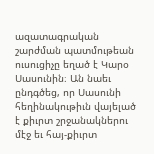ազատագրական շարժման պատմութեան ուսուցիչը եղած է Կարօ Սասունին։ Ան նաեւ ընդգծեց, որ Սասունի հեղինակութիւն վայելած է քիւրտ շրջանակներու մէջ եւ հայ-քիւրտ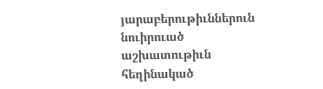յարաբերութիւններուն նուիրուած աշխատութիւն հեղինակած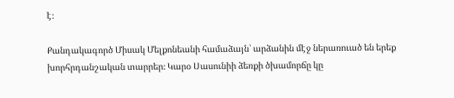է։

Քանդակագործ Միսակ Մելքոնեանի համաձայն՝ արձանին մէջ ներառուած են երեք խորհրդանշական տարրեր։ Կարօ Սասունիի ձեռքի ծխամորճը կը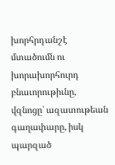խորհրդանշէ մտածումն ու խորախորհուրդ բնաւորութիւնը, վզնոցը՝ ազատութեան գաղափարը, իսկ պարզած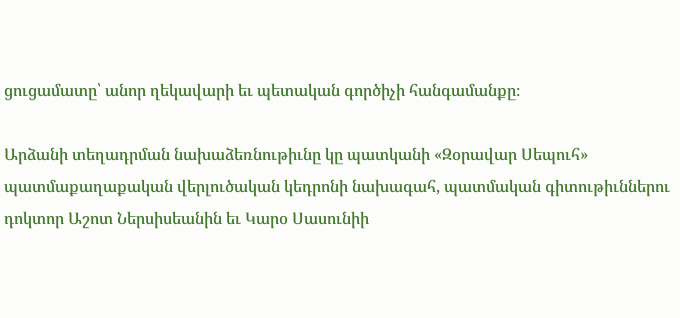ցուցամատը՝ անոր ղեկավարի եւ պետական գործիչի հանգամանքը։

Արձանի տեղադրման նախաձեռնութիւնը կը պատկանի «Զօրավար Սեպուհ» պատմաքաղաքական վերլուծական կեդրոնի նախագահ, պատմական գիտութիւններու դոկտոր Աշոտ Ներսիսեանին եւ Կարօ Սասունիի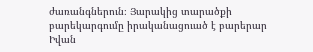ժառանգներուն։ Յարակից տարածքի բարեկարգումը իրականացուած է բարերար Իվան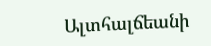Ալտհալճեանի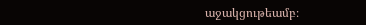աջակցութեամբ։